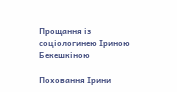Прощання із соціологинею Іриною Бекешкіною

Поховання Ірини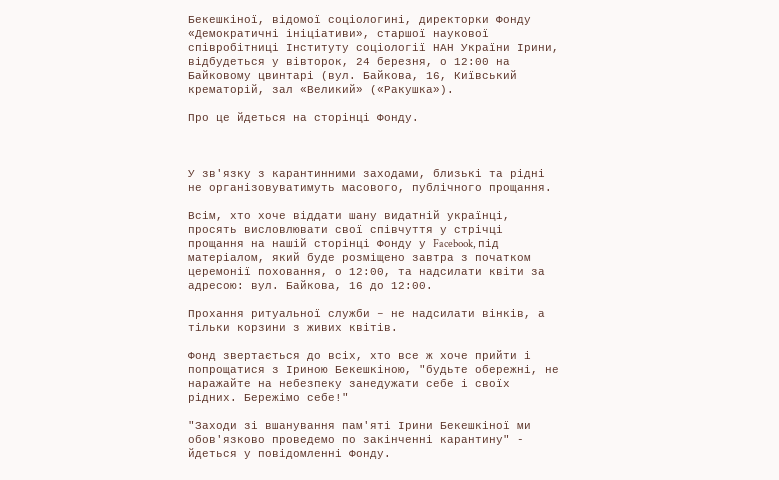Бекешкіної, відомої соціологині, директорки Фонду «Демократичні ініціативи», старшої наукової співробітниці Інституту соціології НАН України Ірини, відбудеться у вівторок, 24 березня, о 12:00 на Байковому цвинтарі (вул. Байкова, 16, Київський крематорій, зал «Великий» («Ракушка»).

Про це йдеться на сторінці Фонду.



У зв'язку з карантинними заходами, близькі та рідні не організовуватимуть масового, публічного прощання.

Всім, хто хоче віддати шану видатній українці, просять висловлювати свої співчуття у стрічці прощання на нашій сторінці Фонду у Facebook, під матеріалом, який буде розміщено завтра з початком церемонії поховання, о 12:00, та надсилати квіти за адресою: вул. Байкова, 16 до 12:00.

Прохання ритуальної служби – не надсилати вінків, а тільки корзини з живих квітів.

Фонд звертається до всіх, хто все ж хоче прийти і попрощатися з Іриною Бекешкіною, "будьте обережні, не наражайте на небезпеку занедужати себе і своїх рідних. Бережімо себе!"

"Заходи зі вшанування пам'яті Ірини Бекешкіної ми обов'язково проведемо по закінченні карантину" - йдеться у повідомленні Фонду.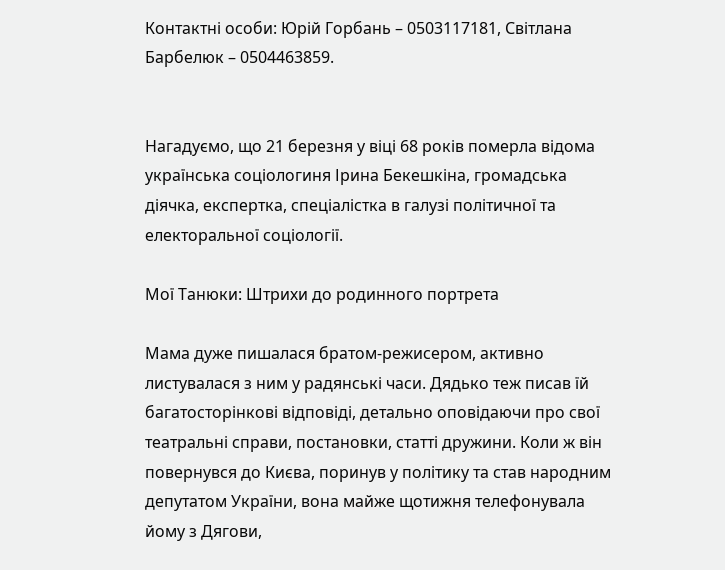Контактні особи: Юрій Горбань – 0503117181, Світлана Барбелюк – 0504463859.


Нагадуємо, що 21 березня у віці 68 років померла відома українська соціологиня Ірина Бекешкіна, громадська діячка, експертка, спеціалістка в галузі політичної та електоральної соціології.

Мої Танюки: Штрихи до родинного портрета

Мама дуже пишалася братом-режисером, активно листувалася з ним у радянські часи. Дядько теж писав їй багатосторінкові відповіді, детально оповідаючи про свої театральні справи, постановки, статті дружини. Коли ж він повернувся до Києва, поринув у політику та став народним депутатом України, вона майже щотижня телефонувала йому з Дягови,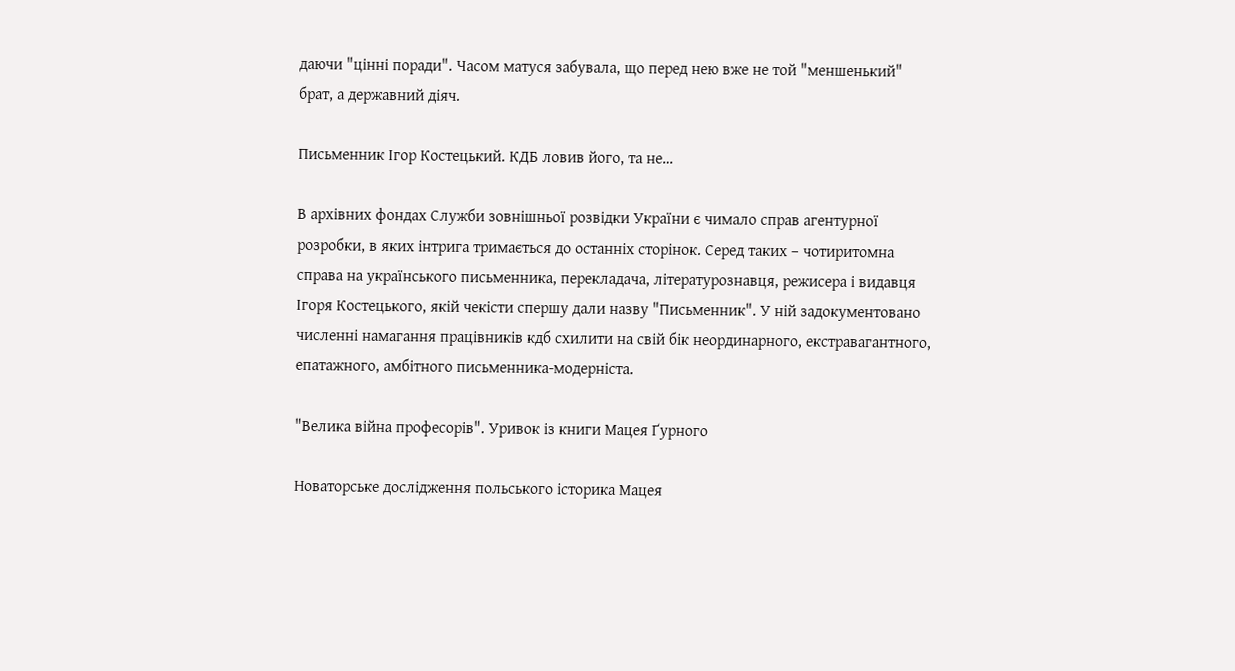даючи "цінні поради". Часом матуся забувала, що перед нею вже не той "меншенький" брат, а державний діяч.

Письменник Ігор Костецький. КДБ ловив його, та не…

В архівних фондах Служби зовнішньої розвідки України є чимало справ агентурної розробки, в яких інтрига тримається до останніх сторінок. Серед таких – чотиритомна справа на українського письменника, перекладача, літературознавця, режисера і видавця Ігоря Костецького, якій чекісти спершу дали назву "Письменник". У ній задокументовано численні намагання працівників кдб схилити на свій бік неординарного, екстравагантного, епатажного, амбітного письменника-модерніста.

"Велика війна професорів". Уривок із книги Мацея Ґурного

Новаторське дослідження польського історика Мацея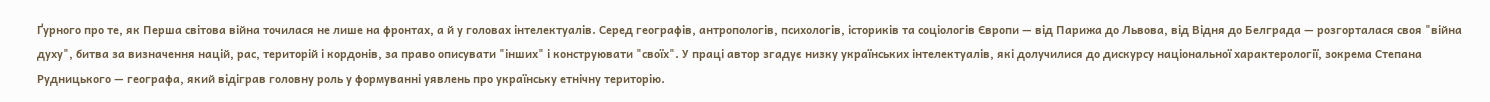Ґурного про те, як Перша світова війна точилася не лише на фронтах, а й у головах інтелектуалів. Серед географів, антропологів, психологів, істориків та соціологів Європи — від Парижа до Львова, від Відня до Белграда — розгорталася своя "війна духу", битва за визначення націй, рас, територій і кордонів, за право описувати "інших" і конструювати "своїх". У праці автор згадує низку українських інтелектуалів, які долучилися до дискурсу національної характерології, зокрема Степана Рудницького — географа, який відіграв головну роль у формуванні уявлень про українську етнічну територію.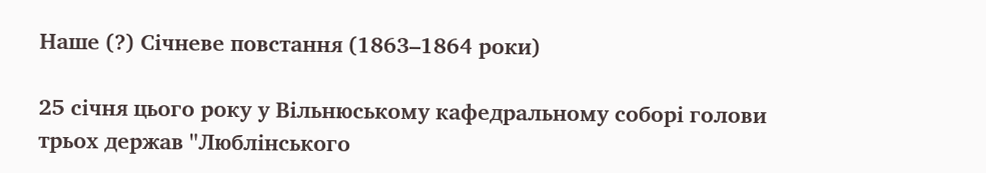Наше (?) Січневе повстання (1863–1864 роки)

25 січня цього року у Вільнюському кафедральному соборі голови трьох держав "Люблінського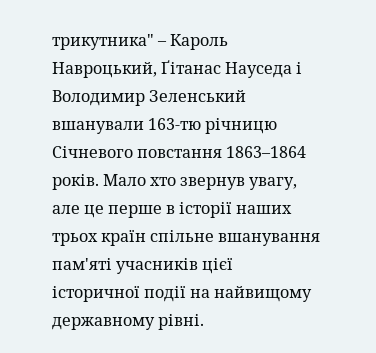трикутника" – Кароль Навроцький, Ґітанас Науседа і Володимир Зеленський вшанували 163-тю річницю Січневого повстання 1863–1864 років. Мало хто звернув увагу, але це перше в історії наших трьох країн спільне вшанування пам'яті учасників цієї історичної події на найвищому державному рівні.